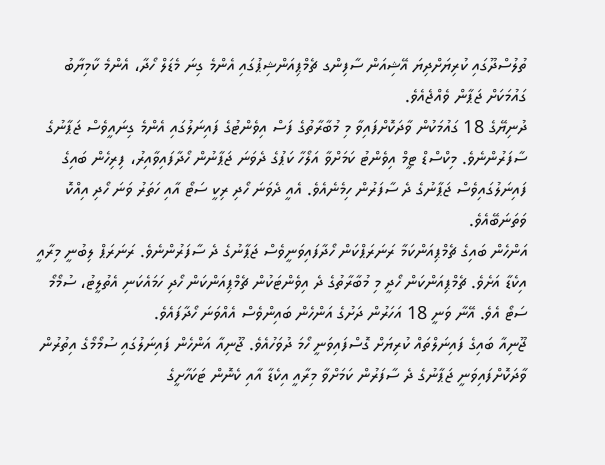ތުލުސްދޫގައި ކުރިޔަށްދިޔަ އޭޝިއަން ސާފިންގ ޗެމްޕިއަންޝިޕުގައި އެންމެ ގިނަ މެޑަލް ހޯދާ، އެންމެ ކާމިޔާބު ގައުމަކަށް ޖަޕާން ވެއްޖެއެވެ.
ދުނިޔޭގެ 18 ގައުމަކުން ވާދަކޮށްފައިވާ މި މުބާރާތުގެ ފަސް އިވެންޓުގެ ފައިނަލުގައި އެންމެ ގިނައީވެސް ޖަޕާނުގެ ސާފަރުންނެވެ. މިކްސްޑް ޓީމް އިވެންޓު ކަމަށްވާ އަލޯހާ ކަޕުގެ ދެވަނަ ޖަޕާނުން ހޯދާފައިވާއިރު، ފިރިހެން ބައިގެ ފައިނަލުގައިވެސް ޖަޕާނުގެ ދެ ސާފަރުން ހިމެނެއެވެ. އެއީ ދެވަނަ ހޯދި ރިކީ ސަޓޯ އާއި ހަތަރު ވަނަ ހޯދި އިއްކޮ ވަތަނަބޭއެވެ.
އަންހެން ބައިގެ ޗެމްޕިއަންކަމާ ރަނަރަޕްކަން ހޯދާފައިވަނީވެސް ޖަޕާނުގެ ދެ ސާފަރުންނެވެ. ރަނަރަޕް ލިބުނީ މިރާއީ އިކެޑާ އަށެވެ. ޗެމްޕިއަންކަން ހޯދީ މި މުބާރާތުގެ ދެ އިވެންޓަކުން ޗެމްޕިއަންކަން ހޯދި ހަމައެކަނި އެތުލީޓު، ސުމޯމޯ ސަޓޯ އެވެ. އޭނާ ވަނީ 18 އަހަރުން ދަށުގެ އަންހެން ބައިންވެސް އެއްވަނަ ހޯދާފައެވެ.
ޖޫނިއާ ބައިގެ ފައިނަލްތައް ކުރިޔަށް ގޮސްފައިވަނީ ހޯމަ ދުވަހުއެވެ. ޖޫނިއާ އަންހެން ފައިނަލުގައި ސުމޯމޯގެ އިތުރުން ވާދަކޮށްފައިވަނީ ޖަޕާނުގެ ދެ ސާފަރުން ކަމަށްވާ މިރާއީ އިކެޑާ އާއި ކެނޮން ޓަކަހާށީގެ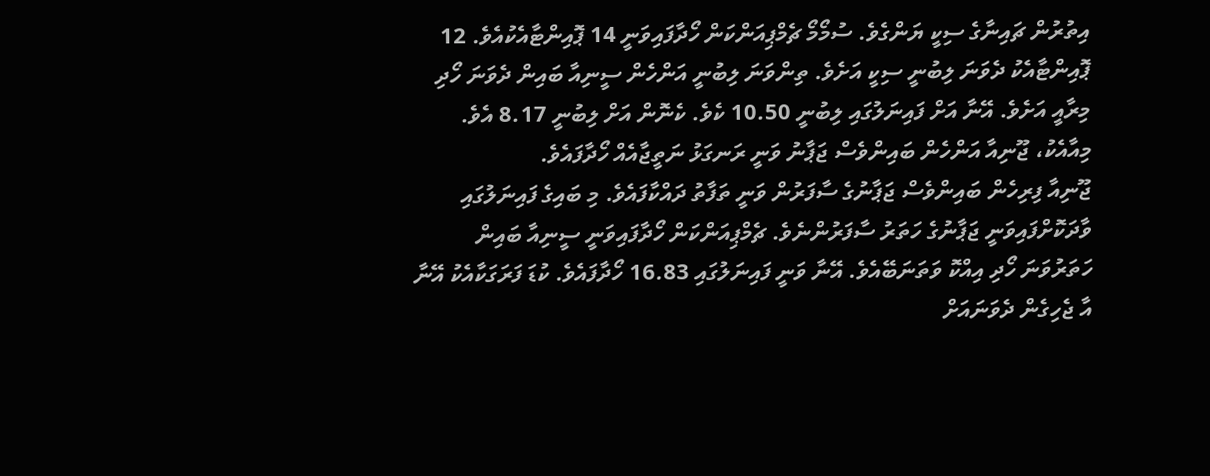އިތުރުން ޗައިނާގެ ސިކީ ޔަންގެވެ. ސުމޯމޯ ޗެމްޕިއަންކަން ހޯދާފައިވަނީ 14 ޕޮއިންޓާއެކުއެވެ. 12 ޕޮއިންޓާއެކު ދެވަނަ ލިބުނީ ސިކީ އަށެވެ. ތިންވަނަ ލިބުނީ އަންހެން ސީނިއާ ބައިން ދެވަނަ ހޯދި މިރާއީ އަށެވެ. އޭނާ އަށް ފައިނަލުގައި ލިބުނީ 10.50 ކެވެ. ކެނޮން އަށް ލިބުނީ 8.17 އެވެ. މިއާއެކު، ޖޫނިއާ އަންހެން ބައިންވެސް ޖަޕާނު ވަނީ ރަނގަޅު ނަތީޖާއެއް ހޯދާފައެވެ.
ޖޫނިއާ ފިރިހެން ބައިންވެސް ޖަޕާނުގެ ސާފަރުން ވަނީ ތަފާތު ދައްކާފައެވެ. މި ބައިގެ ފައިނަލުގައި ވާދަކޮށްފައިވަނީ ޖަޕާނުގެ ހަތަރު ސާފަރުންނެވެ. ޗެމްޕިއަންކަން ހޯދާފައިވަނީ ސީނިއާ ބައިން ހަތަރުވަނަ ހޯދި އިއްކޮ ވަތަނަބޭއެވެ. އޭނާ ވަނީ ފައިނަލުގައި 16.83 ހޯދާފައެވެ. ކުޑަ ފަރަގަކާއެކު އޭނާ އާ ޖެހިގެން ދެވަނައަށް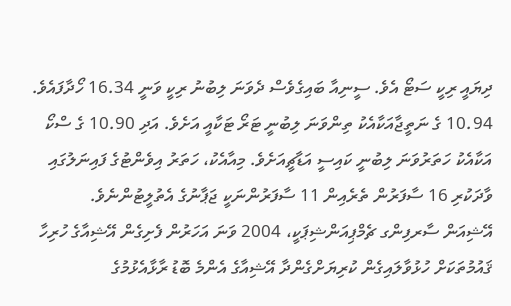ދިޔައީ ރިކީ ސަޓޯ އެވެ. ސީނިއާ ބައިގެވެސް ދެވަނަ ލިބުނު ރިކީ ވަނީ 16.34 ހޯދާފައެވެ. 10.94 ގެ ނަތީޖާއަކާއެކު ތިންވަނަ ލިބުނީ ޓަރޯ ޓަކާއީ އަށެވެ. އަދި 10.90 ގެ ސްކޯ އަކާއެކު ހަތަރުވަނަ ލިބުނީ ކައިސީ އަޑާޗީއަށެވެ. މިއާއެކު، ހަތަރު އިވެންޓުގެ ފައިނަލުގައި ވާދަކުރި 16 ސާފަރުން ތެރެއިން 11 ސާފަރުންނަކީ ޖަޕާނުގެ އެތުލީޓުންނެވެ.
އޭޝިއަން ސާރފިންގ ޗެމްޕިއަންޝިޕަކީ، 2004 ވަނަ އަހަރުން ފެށިގެން އޭޝިއާގެ ހުރިހާ ޤައުމުތަކަށް ހުޅުވާލައިގެން ކުރިޔަށްގެންދާ އޭޝިއާގެ އެންމެ ބޮޑު ރާޅާއެޅުމުގެ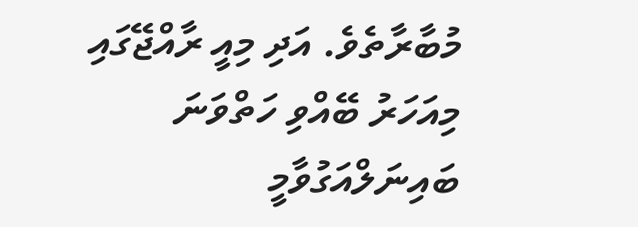މުބާރާތެވެ. އަދި މިއީ ރާއްޖޭގައި މިއަހަރު ބޭއްވި ހަތްވަނަ ބައިނަލްއަގުވާމީ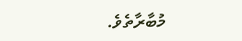މުބާރާތެވެ.